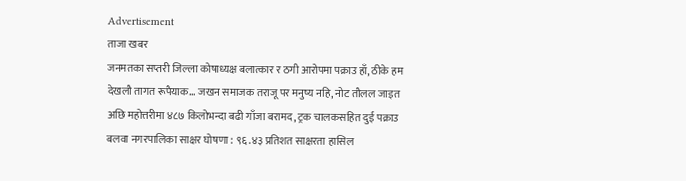Advertisement
ताजा खबर
जनमतका सप्तरी जिल्ला कोषाध्यक्ष बलात्कार र ठगी आरोपमा पक्राउ हाँ, ठीके हम देखलौ तागत रूपैयाक… जखन समाजक तराजू पर मनुष्य नहि, नोट तौलल जाइत अछि महोत्तरीमा ४८७ किलोभन्दा बढी गाँजा बरामद, ट्रक चालकसहित दुई पक्राउ बलवा नगरपालिका साक्षर घोषणा : ९६.४३ प्रतिशत साक्षरता हासिल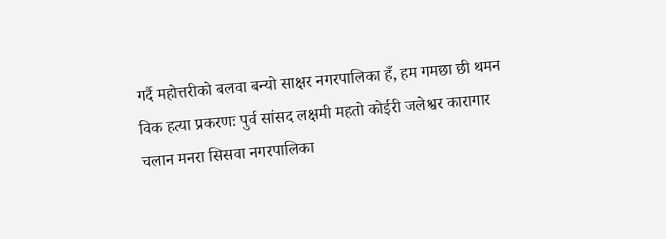गर्दै महोत्तरीको बलवा बन्यो साक्षर नगरपालिका हँ, हम गमछा छी थमन विक हत्या प्रकरणः पुर्व सांसद लक्षमी महतो कोईरी जलेश्वर कारागार चलान मनरा सिसवा नगरपालिका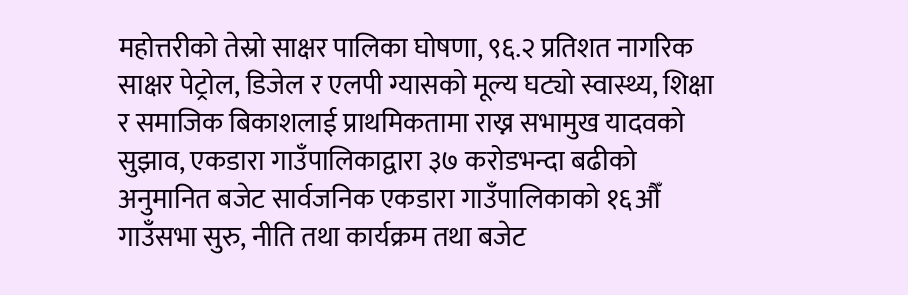महोत्तरीको तेस्रो साक्षर पालिका घोषणा, ९६.२ प्रतिशत नागरिक साक्षर पेट्रोल, डिजेल र एलपी ग्यासको मूल्य घट्यो स्वास्थ्य, शिक्षा र समाजिक बिकाशलाई प्राथमिकतामा राख्न सभामुख यादवको सुझाव, एकडारा गाउँपालिकाद्वारा ३७ करोडभन्दा बढीको अनुमानित बजेट सार्वजनिक एकडारा गाउँपालिकाको १६औँ गाउँसभा सुरु, नीति तथा कार्यक्रम तथा बजेट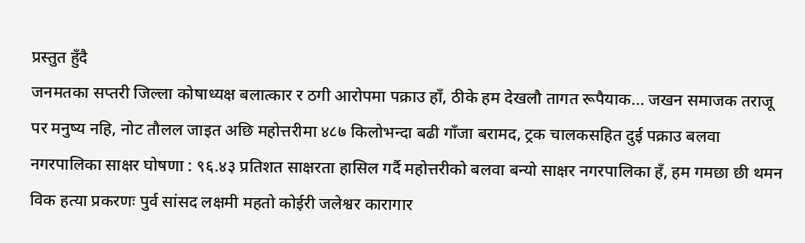प्रस्तुत हुँदै
जनमतका सप्तरी जिल्ला कोषाध्यक्ष बलात्कार र ठगी आरोपमा पक्राउ हाँ, ठीके हम देखलौ तागत रूपैयाक… जखन समाजक तराजू पर मनुष्य नहि, नोट तौलल जाइत अछि महोत्तरीमा ४८७ किलोभन्दा बढी गाँजा बरामद, ट्रक चालकसहित दुई पक्राउ बलवा नगरपालिका साक्षर घोषणा : ९६.४३ प्रतिशत साक्षरता हासिल गर्दै महोत्तरीको बलवा बन्यो साक्षर नगरपालिका हँ, हम गमछा छी थमन विक हत्या प्रकरणः पुर्व सांसद लक्षमी महतो कोईरी जलेश्वर कारागार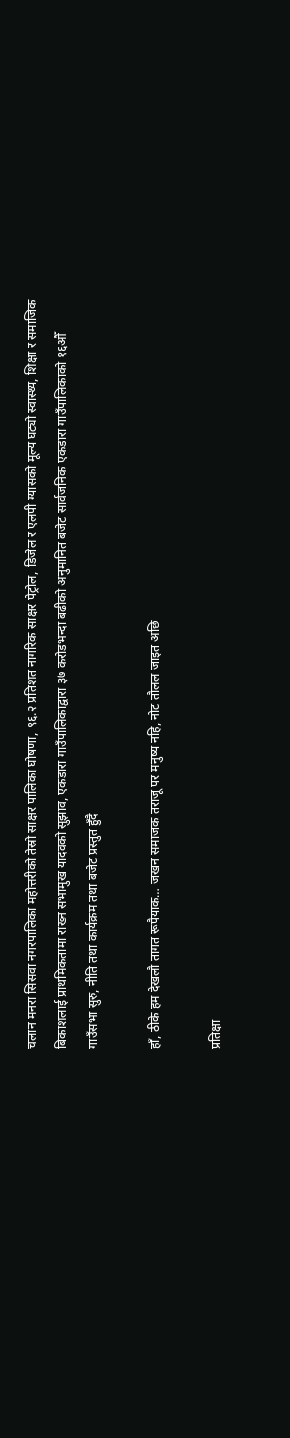चलान मनरा सिसवा नगरपालिका महोत्तरीको तेस्रो साक्षर पालिका घोषणा, ९६.२ प्रतिशत नागरिक साक्षर पेट्रोल, डिजेल र एलपी ग्यासको मूल्य घट्यो स्वास्थ्य, शिक्षा र समाजिक बिकाशलाई प्राथमिकतामा राख्न सभामुख यादवको सुझाव, एकडारा गाउँपालिकाद्वारा ३७ करोडभन्दा बढीको अनुमानित बजेट सार्वजनिक एकडारा गाउँपालिकाको १६औँ गाउँसभा सुरु, नीति तथा कार्यक्रम तथा बजेट प्रस्तुत हुँदै

हाँ, ठीके हम देखलौ तागत रूपैयाक… जखन समाजक तराजू पर मनुष्य नहि, नोट तौलल जाइत अछि

प्रतिक्षा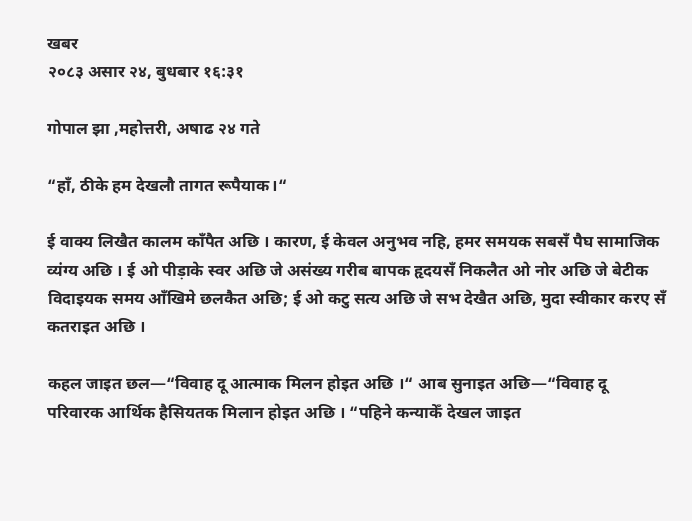खबर
२०८३ असार २४, बुधबार १६:३१

गोपाल झा ,महोत्तरी, अषाढ २४ गते

“हाँ, ठीके हम देखलौ तागत रूपैयाक।“

ई वाक्य लिखैत कालम काँपैत अछि । कारण, ई केवल अनुभव नहि, हमर समयक सबसँ पैघ सामाजिक व्यंग्य अछि । ई ओ पीड़ाके स्वर अछि जे असंख्य गरीब बापक हृदयसँ निकलैत ओ नोर अछि जे बेटीक विदाइयक समय आँखिमे छलकैत अछि; ई ओ कटु सत्य अछि जे सभ देखैत अछि, मुदा स्वीकार करए सँ कतराइत अछि ।

कहल जाइत छल—“विवाह दू आत्माक मिलन होइत अछि ।“ आब सुनाइत अछि—“विवाह दू परिवारक आर्थिक हैसियतक मिलान होइत अछि । “पहिने कन्याकेँ देखल जाइत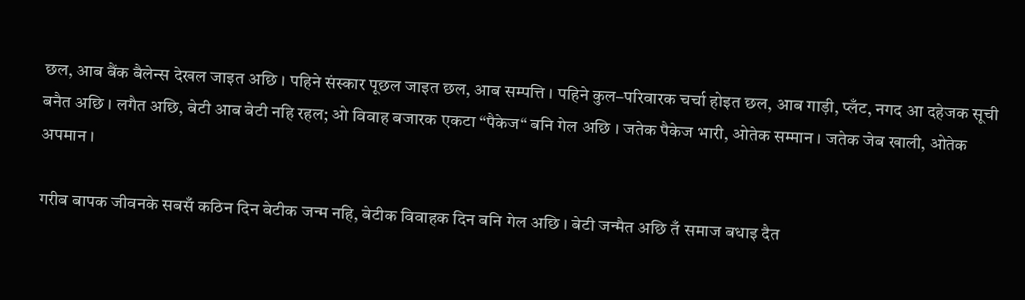छल, आब बैंक बैलेन्स देखल जाइत अछि । पहिने संस्कार पूछल जाइत छल, आब सम्पत्ति । पहिने कुल–परिवारक चर्चा होइत छल, आब गाड़ी, प्लँट, नगद आ दहेजक सूची बनैत अछि । लगैत अछि, बेटी आब बेटी नहि रहल; ओ विवाह बजारक एकटा “पैकेज“ बनि गेल अछि । जतेक पैकेज भारी, ओतेक सम्मान । जतेक जेब खाली, ओतेक अपमान ।

गरीब बापक जीवनके सबसँ कठिन दिन बेटीक जन्म नहि, बेटीक विवाहक दिन बनि गेल अछि । बेटी जन्मैत अछि तँ समाज बधाइ दैत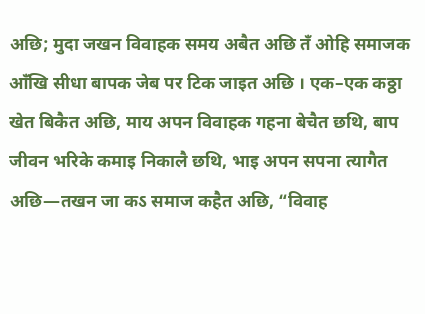अछि; मुदा जखन विवाहक समय अबैत अछि तँ ओहि समाजक आँखि सीधा बापक जेब पर टिक जाइत अछि । एक–एक कठ्ठा खेत बिकैत अछि, माय अपन विवाहक गहना बेचैत छथि, बाप जीवन भरिके कमाइ निकालै छथि, भाइ अपन सपना त्यागैत अछि—तखन जा कऽ समाज कहैत अछि, “विवाह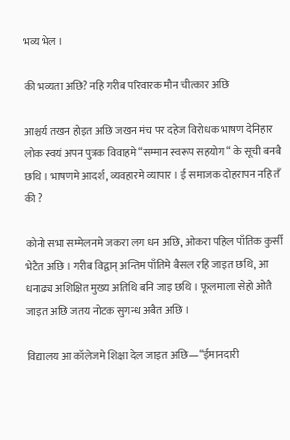भव्य भेल ।

की भव्यता अछि? नहि गरीब परिवारक मौन चीत्कार अछि

आश्चर्य तखन होइत अछि जखन मंच पर दहेज विरोधक भाषण देनिहार लोक स्वयं अपन पुत्रक विवाहमे “सम्मान स्वरूप सहयोग“ के सूची बनबै छथि । भाषणमे आदर्श, व्यवहारमे व्यापार । ई समाजक दोहरापन नहि तँ की ?

कोनो सभा सम्मेलनमे जकरा लग धन अछि, ओकरा पहिल पाँतिक कुर्सी भेटैत अछि । गरीब विद्वान् अन्तिम पाँतिमे बैसल रहि जाइत छथि, आ धनाढ्य अशिक्षित मुख्य अतिथि बनि जाइ छथि । फूलमाला सेहो ओतै जाइत अछि जतय नोटक सुगन्ध अबैत अछि ।

विद्यालय आ कॉलेजमे शिक्षा देल जाइत अछि—“ईमानदारी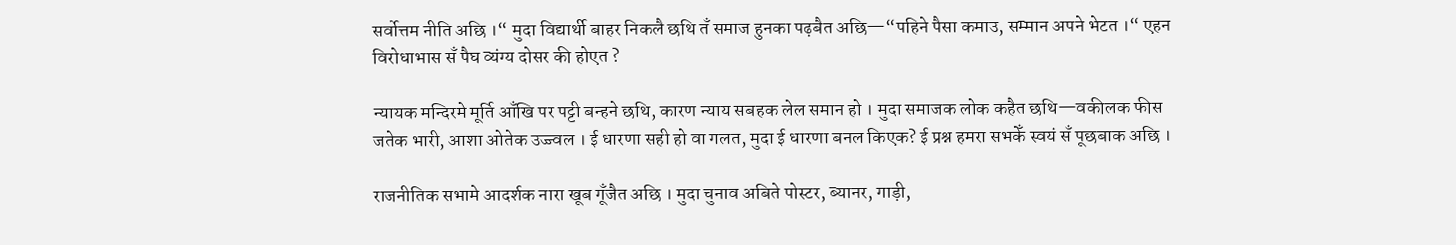सर्वोत्तम नीति अछि ।“ मुदा विद्यार्थी बाहर निकलै छथि तँ समाज हुनका पढ़बैत अछि—“पहिने पैसा कमाउ, सम्मान अपने भेटत ।“ एहन विरोधाभास सँ पैघ व्यंग्य दोसर की होएत ?

न्यायक मन्दिरमे मूर्ति आँखि पर पट्टी बन्हने छथि, कारण न्याय सबहक लेल समान हो । मुदा समाजक लोक कहैत छथि—वकीलक फीस जतेक भारी, आशा ओतेक उज्ज्वल । ई धारणा सही हो वा गलत, मुदा ई धारणा बनल किएक? ई प्रश्न हमरा सभकेँ स्वयं सँ पूछबाक अछि ।

राजनीतिक सभामे आदर्शक नारा खूब गूँजैत अछि । मुदा चुनाव अबिते पोस्टर, ब्यानर, गाड़ी,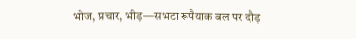भोज, प्रचार, भीड़—सभटा रूपैयाक बल पर दौड़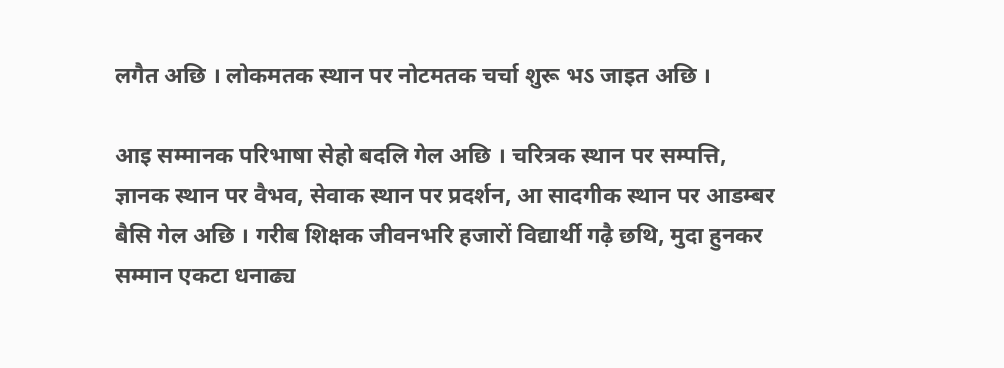लगैत अछि । लोकमतक स्थान पर नोटमतक चर्चा शुरू भऽ जाइत अछि ।

आइ सम्मानक परिभाषा सेहो बदलि गेल अछि । चरित्रक स्थान पर सम्पत्ति, ज्ञानक स्थान पर वैभव, सेवाक स्थान पर प्रदर्शन, आ सादगीक स्थान पर आडम्बर बैसि गेल अछि । गरीब शिक्षक जीवनभरि हजारों विद्यार्थी गढ़ै छथि, मुदा हुनकर सम्मान एकटा धनाढ्य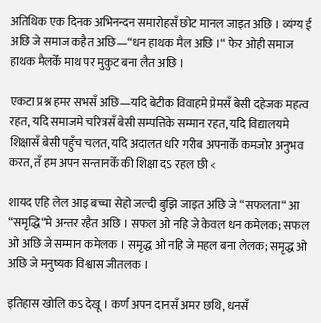अतिथिक एक दिनक अभिनन्दन समारोहसँ छोट मानल जाइत अछि । व्यंग्य ई अछि जे समाज कहैत अछि—“धन हाथक मैल अछि ।“ फेर ओही समाज हाथक मैलकेँ माथ पर मुकुट बना लैत अछि ।

एकटा प्रश्न हमर सभसँ अछि—यदि बेटीक विवाहमे प्रेमसँ बेसी दहेजक महत्व रहत, यदि समाजमे चरित्रसँ बेसी सम्पत्तिके सम्मान रहत, यदि विद्यालयमे शिक्षासँ बेसी पहुँच चलत, यदि अदालत धरि गरीब अपनाकेँ कमजोर अनुभव करत, तँ हम अपन सन्तानकेँ की शिक्षा दऽ रहल छी <

शायद एहि लेल आइ बच्चा सेहो जल्दी बुझि जाइत अछि जे “सफलता“ आ “समृद्धि“मे अन्तर रहैत अछि । सफल ओ नहि जे केवल धन कमेलक; सफल ओ अछि जे सम्मान कमेलक । समृद्ध ओ नहि जे महल बना लेलक; समृद्ध ओ अछि जे मनुष्यक विश्वास जीतलक ।

इतिहास खोलि कऽ देखू । कर्ण अपन दानसँ अमर छथि, धनसँ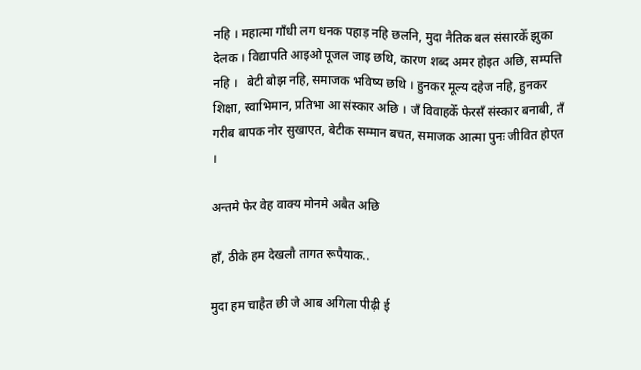नहि । महात्मा गाँधी लग धनक पहाड़ नहि छलनि, मुदा नैतिक बल संसारकेँ झुका देलक । विद्यापति आइओ पूजल जाइ छथि, कारण शब्द अमर होइत अछि, सम्पत्ति नहि ।   बेटी बोझ नहि, समाजक भविष्य छथि । हुनकर मूल्य दहेज नहि, हुनकर शिक्षा, स्वाभिमान, प्रतिभा आ संस्कार अछि । जँ विवाहकेँ फेरसँ संस्कार बनाबी, तँ गरीब बापक नोर सुखाएत, बेटीक सम्मान बचत, समाजक आत्मा पुनः जीवित होएत ।

अन्तमे फेर वेह वाक्य मोनमे अबैत अछि

हाँ, ठीके हम देखलौ तागत रूपैयाक..

मुदा हम चाहैत छी जे आब अगिला पीढ़ी ई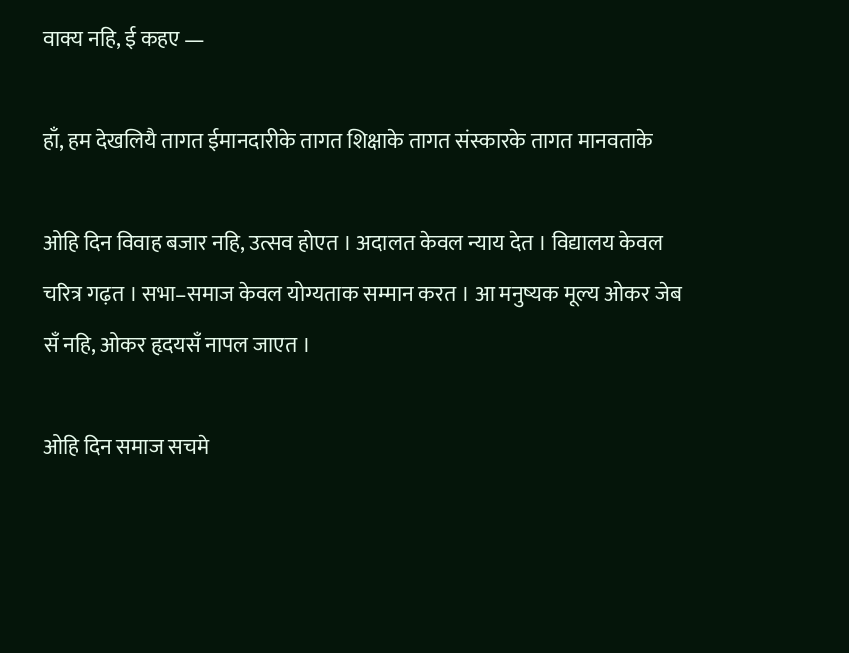वाक्य नहि, ई कहए —

हाँ, हम देखलियै तागत ईमानदारीके तागत शिक्षाके तागत संस्कारके तागत मानवताके

ओहि दिन विवाह बजार नहि, उत्सव होएत । अदालत केवल न्याय देत । विद्यालय केवल चरित्र गढ़त । सभा–समाज केवल योग्यताक सम्मान करत । आ मनुष्यक मूल्य ओकर जेब सँ नहि, ओकर हृदयसँ नापल जाएत ।

ओहि दिन समाज सचमे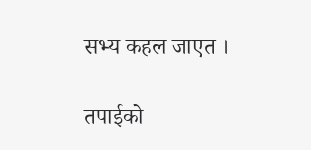सभ्य कहल जाएत ।

तपाईको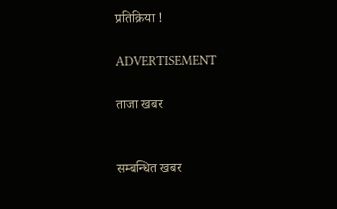प्रतिक्रिया !

ADVERTISEMENT

ताजा खबर


सम्बन्धित खबर